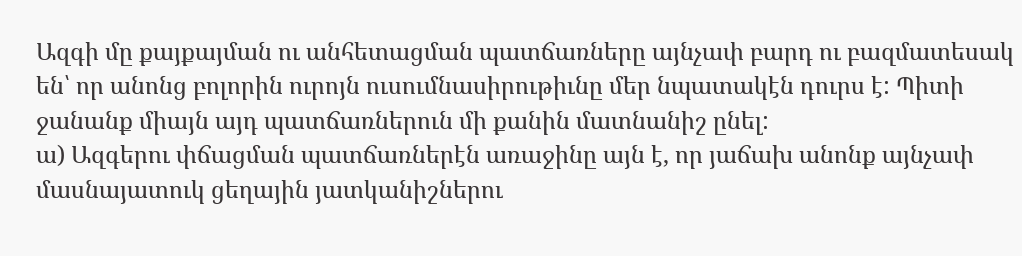Ազգի մը քայքայման ու անհետացման պատճառները այնչափ բարդ ու բազմատեսակ են՝ որ անոնց բոլորին ուրոյն ուսումնասիրութիւնը մեր նպատակէն դուրս է: Պիտի ջանանք միայն այդ պատճառներուն մի քանին մատնանիշ ընել:
ա) Ազգերու փճացման պատճառներէն առաջինը այն է, որ յաճախ անոնք այնչափ մասնայատուկ ցեղային յատկանիշներու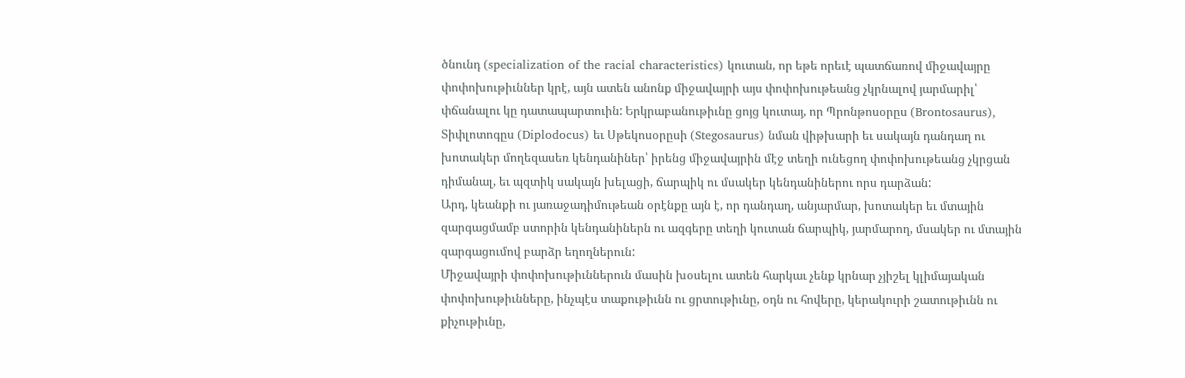ծնունդ (specialization of the racial characteristics) կուտան, որ եթե որեւէ պատճառով միջավայրը փոփոխութիւններ կրէ, այն ատեն անոնք միջավայրի այս փոփոխութեանց չկրնալով յարմարիլ՝ փճանալու կը դատապարտուին: Երկրաբանութիւնը ցոյց կուտայ, որ Պրոնթոսօրըս (Brontosaurus), Տիփլոտոգըս (Diplodocus) եւ Սթեկոսօրըսի (Stegosaurus) նման վիթխարի եւ սակայն դանդաղ ու խոտակեր մողեզասեռ կենդանիներ՝ իրենց միջավայրին մէջ տեղի ունեցող փոփոխութեանց չկրցան դիմանալ, եւ պզտիկ սակայն խելացի, ճարպիկ ու մսակեր կենդանիներու որս դարձան:
Արդ, կեանքի ու յառաջադիմութեան օրէնքը այն է, որ դանդաղ, անյարմար, խոտակեր եւ մտային զարգացմամբ ստորին կենդանիներն ու ազգերը տեղի կուտան ճարպիկ, յարմարող, մսակեր ու մտային զարգացումով բարձր եղողներուն:
Միջավայրի փոփոխութիւններուն մասին խօսելու ատեն հարկաւ չենք կրնար չյիշել կլիմայական փոփոխութիւնները, ինչպէս տաքութիւնն ու ցրտութիւնը, օդն ու հովերը, կերակուրի շատութիւնն ու քիչութիւնը,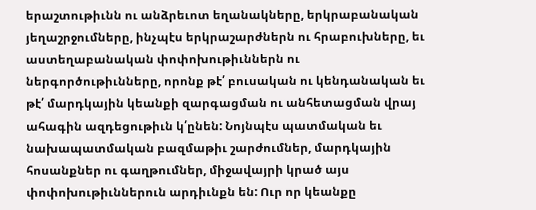երաշտութիւնն ու անձրեւոտ եղանակները, երկրաբանական յեղաշրջումները, ինչպէս երկրաշարժներն ու հրաբուխները, եւ աստեղաբանական փոփոխութիւններն ու ներգործութիւնները, որոնք թէ՛ բուսական ու կենդանական եւ թէ՛ մարդկային կեանքի զարգացման ու անհետացման վրայ ահագին ազդեցութիւն կ՛ընեն: Նոյնպէս պատմական եւ նախապատմական բազմաթիւ շարժումներ, մարդկային հոսանքներ ու գաղթումներ, միջավայրի կրած այս փոփոխութիւններուն արդիւնքն են: Ուր որ կեանքը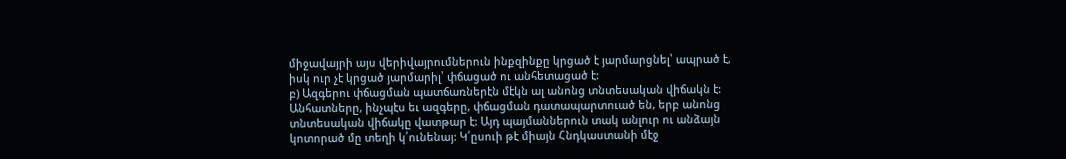միջավայրի այս վերիվայրումներուն ինքզինքը կրցած է յարմարցնել՝ ապրած է, իսկ ուր չէ կրցած յարմարիլ՝ փճացած ու անհետացած է:
բ) Ազգերու փճացման պատճառներէն մէկն ալ անոնց տնտեսական վիճակն է: Անհատները, ինչպէս եւ ազգերը, փճացման դատապարտուած են, երբ անոնց տնտեսական վիճակը վատթար է: Այդ պայմաններուն տակ անլուր ու անձայն կոտորած մը տեղի կ՛ունենայ: Կ՛ըսուի թէ միայն Հնդկաստանի մէջ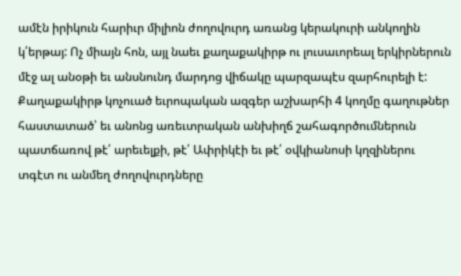ամէն իրիկուն հարիւր միլիոն ժողովուրդ առանց կերակուրի անկողին կ՛երթայ: Ոչ միայն հոն, այլ նաեւ քաղաքակիրթ ու լուսաւորեալ երկիրներուն մէջ ալ անօթի եւ անսնունդ մարդոց վիճակը պարզապէս զարհուրելի է: Քաղաքակիրթ կոչուած եւրոպական ազգեր աշխարհի 4 կողմը գաղութներ հաստատած՝ եւ անոնց առեւտրական անխիղճ շահագործումներուն պատճառով թէ՛ արեւելքի, թէ՛ Ափրիկէի եւ թէ՛ օվկիանոսի կղզիներու տգէտ ու անմեղ ժողովուրդները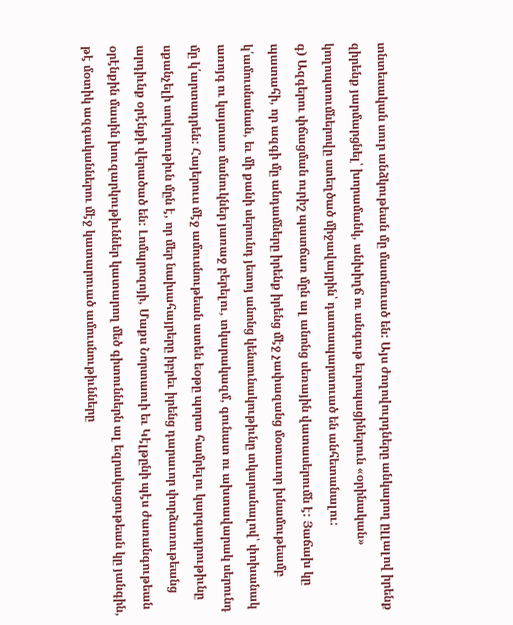տնտեսական սուր անձկութեան մը մատնուած են: Այս ժողովուրդները անկարող ըլլալով իրենք զիրենք յարմարցնել՝ խորամանկ, անխիղճ ու անգութ եւրոպացիներուն «օրինական» կողոպտումներովը ստեղծած միջավայրին՝ դատապարտուած են անհետանալու:
գ) Ազգերու փճացման ուրիշ պատճառ մըն ալ անոնց սեռային վատասերումն է: Յաճախ կը պատահի, որ ազգի մը անդամները իրենք իրենց մէջ չափազանց մօտաւոր խնամութեամբ կ՛ամուսնանան, եւ մի քանի սերունդ յետոյ անոնց կենսունակութիւնը տկարանալով՝ փոխանակ առոյգ ու կայտառ մանուկներ յառաջ բերելու, տկարակազմ, գունատ ու ախտավարակ սերունդ մը կ՛արտադրեն: Հայերուս մէջ ամուսնութեան ատեն եօթը պորտ համրելու կարգադրութիւնը սքանչելի սովորութիւն մըն է, որ մեր նախահայրերը իբրեւ իրենց դարաւոր փորձառութեանց արդիւնք օրէնքի վերածած են: Լոմպրոզոյի, Մաքս Նորտաուի եւ Կէլթընի պէս ժառանգութեան օրէնքին մասին խուզարկութիւններ կատարող մեծ գիտուններն ալ եզրակացութեան կը յանգին, թէ մօտիկ ազգականներու մէջ կատարուած ամուսնութիւնները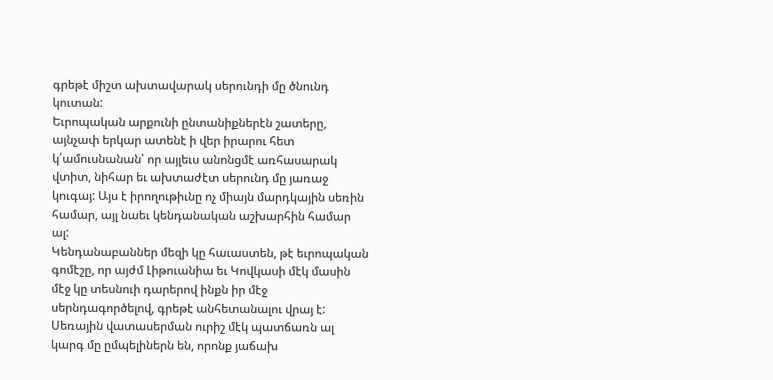գրեթէ միշտ ախտավարակ սերունդի մը ծնունդ կուտան:
Եւրոպական արքունի ընտանիքներէն շատերը, այնչափ երկար ատենէ ի վեր իրարու հետ կ՛ամուսնանան՝ որ այլեւս անոնցմէ առհասարակ վտիտ, նիհար եւ ախտաժէտ սերունդ մը յառաջ կուգայ: Այս է իրողութիւնը ոչ միայն մարդկային սեռին համար, այլ նաեւ կենդանական աշխարհին համար ալ:
Կենդանաբաններ մեզի կը հաւաստեն, թէ եւրոպական գոմէշը, որ այժմ Լիթուանիա եւ Կովկասի մէկ մասին մէջ կը տեսնուի դարերով ինքն իր մէջ սերնդագործելով, գրեթէ անհետանալու վրայ է:
Սեռային վատասերման ուրիշ մէկ պատճառն ալ կարգ մը ըմպելիներն են, որոնք յաճախ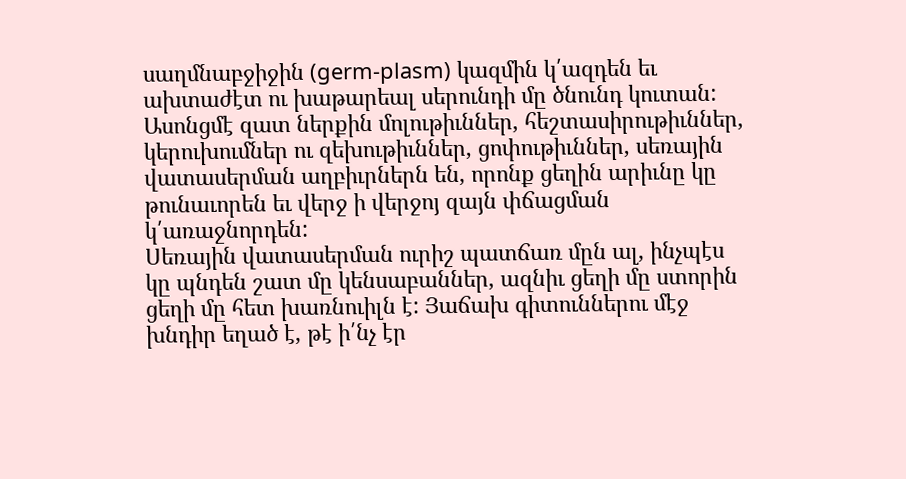սաղմնաբջիջին (germ-plasm) կազմին կ՛ազդեն եւ ախտաժէտ ու խաթարեալ սերունդի մը ծնունդ կուտան:
Ասոնցմէ զատ ներքին մոլութիւններ, հեշտասիրութիւններ, կերուխումներ ու զեխութիւններ, ցոփութիւններ, սեռային վատասերման աղբիւրներն են, որոնք ցեղին արիւնը կը թունաւորեն եւ վերջ ի վերջոյ զայն փճացման կ՛առաջնորդեն:
Սեռային վատասերման ուրիշ պատճառ մըն ալ, ինչպէս կը պնդեն շատ մը կենսաբաններ, ազնիւ ցեղի մը ստորին ցեղի մը հետ խառնուիլն է: Յաճախ գիտուններու մէջ խնդիր եղած է, թէ ի՛նչ էր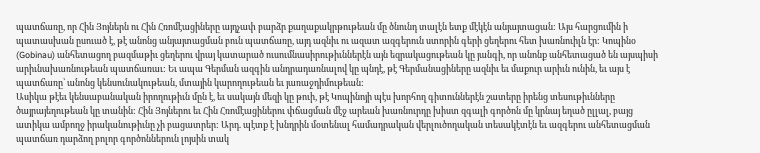պատճառը, որ Հին Յոյներն ու Հին Հռոմէացիները այդչափ բարձր քաղաքակրթութեան մը ծնունդ տալէն ետք մէկէն անյայտացան: Այս հարցումին ի պատասխան ըսուած է, թէ անոնց անյայտացման բուն պատճառը, այդ ազնիւ ու ազատ ազգերուն ստորին գերի ցեղերու հետ խառնուիլն էր: Կոպինօ (Gobinau) անհետացող բազմաթիւ ցեղերու վրայ կատարած ուսումնասիրութիւններէն այն եզրակացութեան կը յանգի, որ անոնք անհետացած են այսպիսի արիւնախառնութեան պատճառաւ: Եւ ապա Գերման ազգին անդրադառնալով կը պնդէ, թէ Գերմանացիները ազնիւ եւ մաքուր արիւն ունին, եւ այս է պատճառը՝ անոնց կենսունակութեան, մտային կարողութեան եւ յառաջդիմութեան:
Ասիկա թէեւ կենսաբանական իրողութիւն մըն է, եւ սակայն մեզի կը թուի, թէ Կոպինոյի պէս խորհող գիտուններէն շատերը իրենց տեսութիւնները ծայրայեղութեան կը տանին: Հին Յոյներու եւ Հին Հռոմէացիներու փճացման մէջ արեան խառնուրդը խիստ զգալի գործոն մը կրնայ եղած ըլլալ, բայց ատիկա ամբողջ իրականութիւնը չի բացատրեր: Արդ. պէտք է խնդրին մօտենալ համադրական վերլուծողական տեսակէտէն եւ ազգերու անհետացման պատճառ դարձող բոլոր գործոններուն լոյսին տակ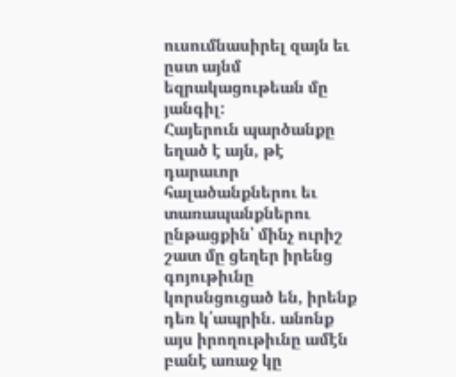ուսումնասիրել զայն եւ ըստ այնմ եզրակացութեան մը յանգիլ:
Հայերուն պարծանքը եղած է այն, թէ դարաւոր հալածանքներու եւ տառապանքներու ընթացքին՝ մինչ ուրիշ շատ մը ցեղեր իրենց գոյութիւնը կորսնցուցած են, իրենք դեռ կ՛ապրին. անոնք այս իրողութիւնը ամէն բանէ առաջ կը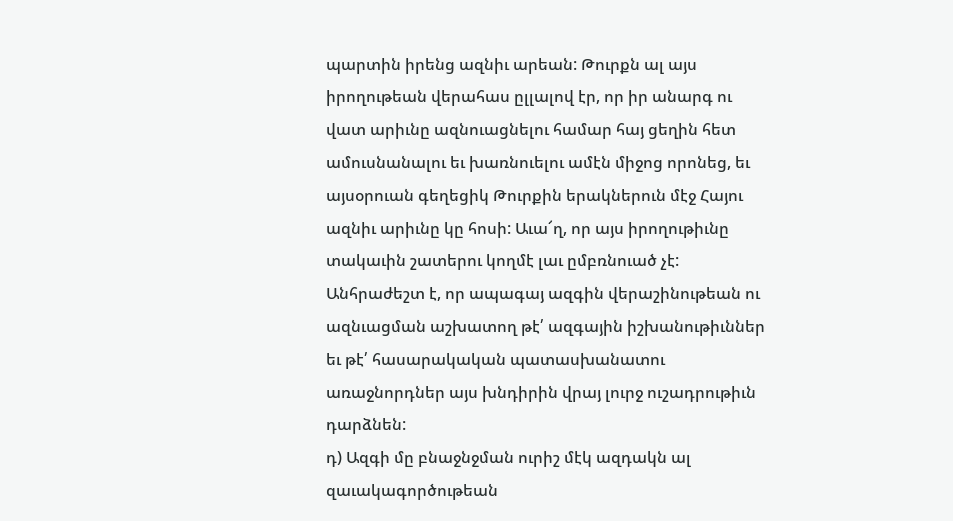պարտին իրենց ազնիւ արեան: Թուրքն ալ այս իրողութեան վերահաս ըլլալով էր, որ իր անարգ ու վատ արիւնը ազնուացնելու համար հայ ցեղին հետ ամուսնանալու եւ խառնուելու ամէն միջոց որոնեց, եւ այսօրուան գեղեցիկ Թուրքին երակներուն մէջ Հայու ազնիւ արիւնը կը հոսի: Աւա՜ղ, որ այս իրողութիւնը տակաւին շատերու կողմէ լաւ ըմբռնուած չէ: Անհրաժեշտ է, որ ապագայ ազգին վերաշինութեան ու ազնւացման աշխատող թէ՛ ազգային իշխանութիւններ եւ թէ՛ հասարակական պատասխանատու առաջնորդներ այս խնդիրին վրայ լուրջ ուշադրութիւն դարձնեն:
դ) Ազգի մը բնաջնջման ուրիշ մէկ ազդակն ալ զաւակագործութեան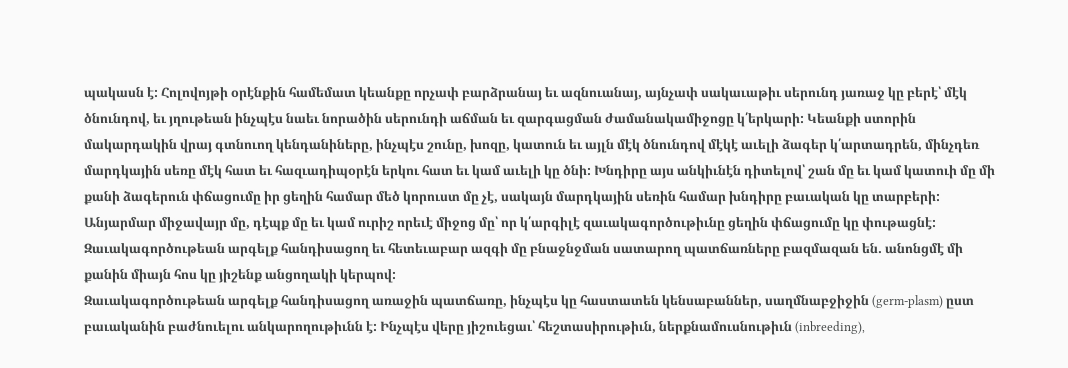պակասն է: Հոլովոյթի օրէնքին համեմատ կեանքը որչափ բարձրանայ եւ ազնուանայ, այնչափ սակաւաթիւ սերունդ յառաջ կը բերէ՝ մէկ ծնունդով, եւ յղութեան ինչպէս նաեւ նորածին սերունդի աճման եւ զարգացման ժամանակամիջոցը կ՛երկարի: Կեանքի ստորին մակարդակին վրայ գտնուող կենդանիները, ինչպէս շունը, խոզը, կատուն եւ այլն մէկ ծնունդով մէկէ աւելի ձագեր կ՛արտադրեն, մինչդեռ մարդկային սեռը մէկ հատ եւ հազւադիպօրէն երկու հատ եւ կամ աւելի կը ծնի: Խնդիրը այս անկիւնէն դիտելով՝ շան մը եւ կամ կատուի մը մի քանի ձագերուն փճացումը իր ցեղին համար մեծ կորուստ մը չէ, սակայն մարդկային սեռին համար խնդիրը բաւական կը տարբերի: Անյարմար միջավայր մը, դէպք մը եւ կամ ուրիշ որեւէ միջոց մը՝ որ կ՛արգիլէ զաւակագործութիւնը ցեղին փճացումը կը փութացնէ:
Զաւակագործութեան արգելք հանդիսացող եւ հետեւաբար ազգի մը բնաջնջման սատարող պատճառները բազմազան են. անոնցմէ մի քանին միայն հոս կը յիշենք անցողակի կերպով:
Զաւակագործութեան արգելք հանդիսացող առաջին պատճառը, ինչպէս կը հաստատեն կենսաբաններ, սաղմնաբջիջին (germ-plasm) ըստ բաւականին բաժնուելու անկարողութիւնն է: Ինչպէս վերը յիշուեցաւ՝ հեշտասիրութիւն, ներքնամուսնութիւն (inbreeding),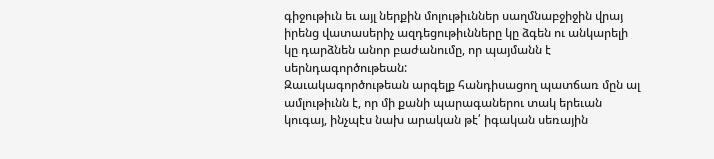գիջութիւն եւ այլ ներքին մոլութիւններ սաղմնաբջիջին վրայ իրենց վատասերիչ ազդեցութիւնները կը ձգեն ու անկարելի կը դարձնեն անոր բաժանումը, որ պայմանն է սերնդագործութեան:
Զաւակագործութեան արգելք հանդիսացող պատճառ մըն ալ ամլութիւնն է, որ մի քանի պարագաներու տակ երեւան կուգայ, ինչպէս նախ արական թէ՛ իգական սեռային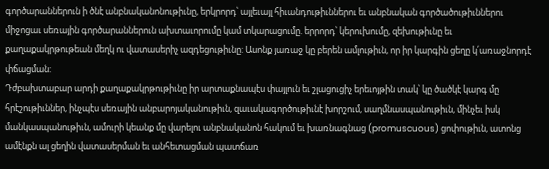գործարաններուն ի ծնէ անբնականոնութիւնը, երկրորդ՝ այլեւայլ հիւանդութիւններու եւ անբնական գործածութիւններու միջոցաւ սեռային գործարաններուն ախտաւորումը կամ տկարացումը. երրորդ՝ կերուխումը, զեխութիւնը եւ քաղաքակրթութեան մեղկ ու վատասերիչ ազդեցութիւնը: Ասոնք յառաջ կը բերեն ամլութիւն, որ իր կարգին ցեղը կ՛առաջնորդէ փճացման:
Դժբախտաբար արդի քաղաքակրթութիւնը իր արտաքնապէս փայլուն եւ շլացուցիչ երեւոյթին տակ՝ կը ծածկէ կարգ մը հրէշութիւններ, ինչպէս սեռային անբարոյականութիւն, զաւակագործութիւնէ խորշում, սաղմնասպանութիւն, մինչեւ իսկ մանկասպանութիւն, ամուրի կեանք մը վարելու անբնականոն հակում եւ խառնագնաց (promuscuous) ցոփութիւն, ատոնց ամէնքն ալ ցեղին վատասերման եւ անհետացման պատճառ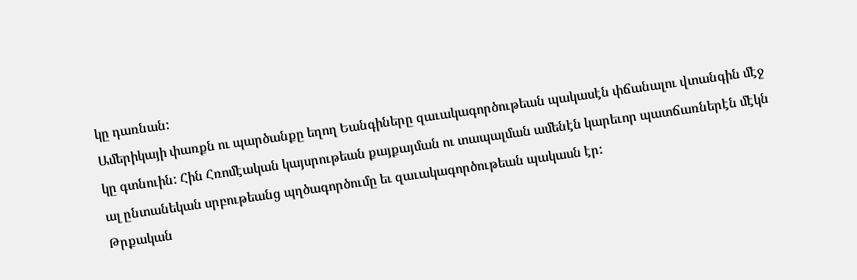կը դառնան:
Ամերիկայի փառքն ու պարծանքը եղող Եանգիները զաւակագործութեան պակասէն փճանալու վտանգին մէջ կը գտնուին: Հին Հռոմէական կայսրութեան քայքայման ու տապալման ամենէն կարեւոր պատճառներէն մէկն ալ ընտանեկան սրբութեանց պղծագործումը եւ զաւակագործութեան պակասն էր:
Թրքական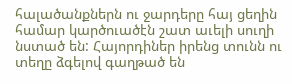հալածանքներն ու ջարդերը հայ ցեղին համար կարծուածէն շատ աւելի սուղի նստած են: Հայորդիներ իրենց տունն ու տեղը ձգելով գաղթած են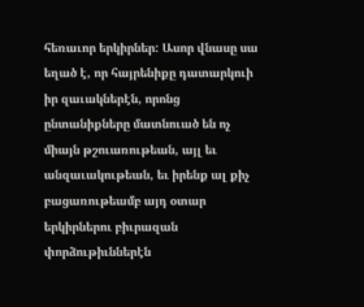հեռաւոր երկիրներ: Ասոր վնասը սա եղած է, որ հայրենիքը դատարկուի իր զաւակներէն, որոնց ընտանիքները մատնուած են ոչ միայն թշուառութեան, այլ եւ անզաւակութեան, եւ իրենք ալ քիչ բացառութեամբ այդ օտար երկիրներու բիւրազան փորձութիւններէն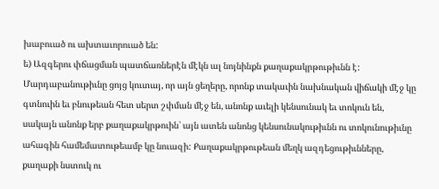խաբուած ու ախտաւորուած են:
ե) Ազգերու փճացման պատճառներէն մէկն ալ նոյնինքն քաղաքակրթութիւնն է: Մարդաբանութիւնը ցոյց կուտայ, որ այն ցեղերը, որոնք տակաւին նախնական վիճակի մէջ կը գտնուին եւ բնութեան հետ սերտ շփման մէջ են, անոնք աւելի կենսունակ եւ տոկուն են, սակայն անոնք երբ քաղաքակրթուին՝ այն ատեն անոնց կենսունակութիւնն ու տոկունութիւնը ահագին համեմատութեամբ կը նուազի: Քաղաքակրթութեան մեղկ ազդեցութիւնները, քաղաքի նստուկ ու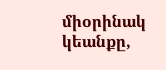միօրինակ կեանքը,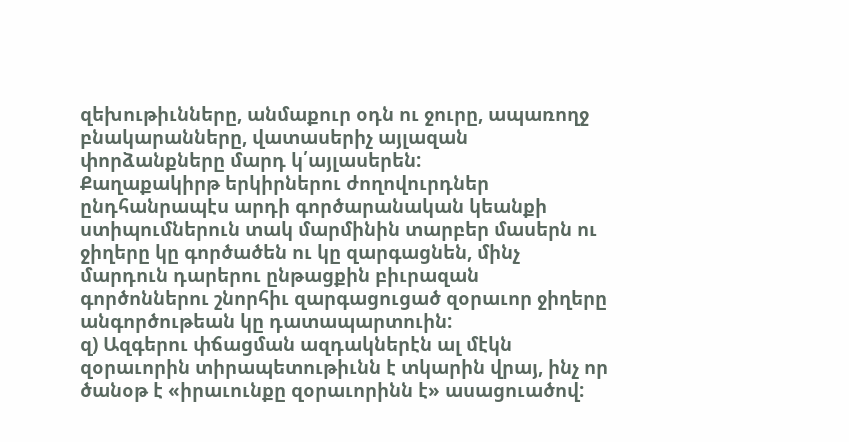զեխութիւնները, անմաքուր օդն ու ջուրը, ապառողջ բնակարանները, վատասերիչ այլազան փորձանքները մարդ կ՛այլասերեն:
Քաղաքակիրթ երկիրներու ժողովուրդներ ընդհանրապէս արդի գործարանական կեանքի ստիպումներուն տակ մարմինին տարբեր մասերն ու ջիղերը կը գործածեն ու կը զարգացնեն, մինչ մարդուն դարերու ընթացքին բիւրազան գործոններու շնորհիւ զարգացուցած զօրաւոր ջիղերը անգործութեան կը դատապարտուին:
զ) Ազգերու փճացման ազդակներէն ալ մէկն զօրաւորին տիրապետութիւնն է տկարին վրայ, ինչ որ ծանօթ է «իրաւունքը զօրաւորինն է» ասացուածով: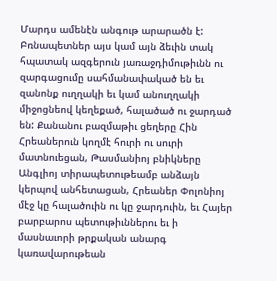Մարդս ամենէն անգութ արարածն է: Բռնապետներ այս կամ այն ձեւին տակ հպատակ ազգերուն յառաջդիմութիւնն ու զարգացումը սահմանափակած են եւ զանոնք ուղղակի եւ կամ անուղղակի միջոցնեով կեղեքած, հալածած ու ջարդած են: Քանանու բազմաթիւ ցեղերը Հին Հրեաներուն կողմէ հուրի ու սուրի մատնուեցան, Թասմանիոյ բնիկները Անգլիոյ տիրապետութեամբ անձայն կերպով անհետացան, Հրեաներ Փոլոնիոյ մէջ կը հալածուին ու կը ջարդուին, եւ Հայեր բարբարոս պետութիւններու եւ ի մասնաւորի թրքական անարգ կառավարութեան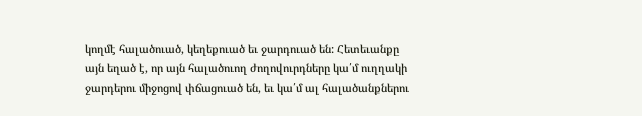կողմէ հալածուած, կեղեքուած եւ ջարդուած են: Հետեւանքը այն եղած է, որ այն հալածուող ժողովուրդները կա՛մ ուղղակի ջարդերու միջոցով փճացուած են, եւ կա՛մ ալ հալածանքներու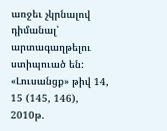առջեւ չկրնալով դիմանալ՝ արտագաղթելու ստիպուած են:
«Լուսանցք» թիվ 14, 15 (145, 146), 2010թ.